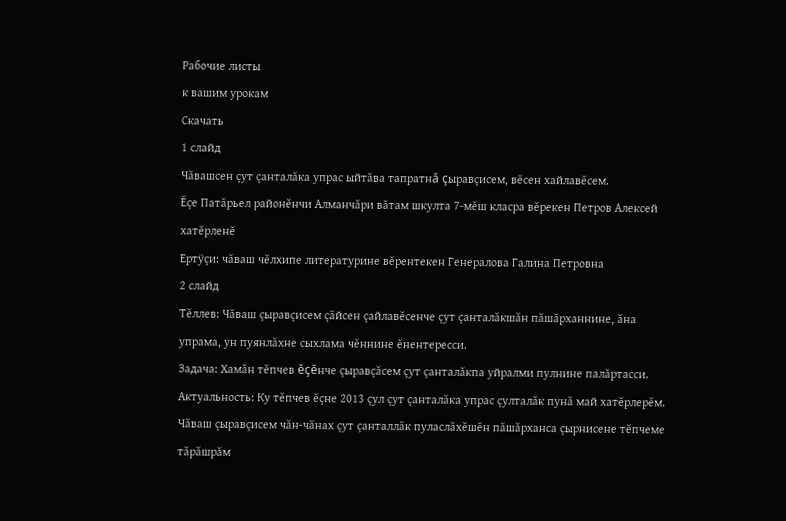Рабочие листы
к вашим урокам
Скачать
1 слайд
Чăвашсен çут çанталăка упрас ыйтăва тапратнă çыравçисем, вĕсен хайлавĕсем.
Ĕçе Патăрьел районĕнчи Алманчăри вăтам шкулта 7-мĕш класра вĕрекен Петров Алексей хатĕрленĕ
Ертÿçи: чăваш чĕлхипе литературине вĕрентекен Генералова Галина Петровна
2 слайд
Тĕллев: Чăваш çыравçисем çăйсен çайлавĕсенче çут çанталăкшăн пăшăрханнине, ăна упрама, ун пуянлăхне сыхлама чĕннине ĕнентересси.
Задача: Хамăн тĕпчев ĕçĕнче çыравçăсем çут çанталăкпа уйралми пулнине палăртасси.
Актуальность: Ку тĕпчев ĕçне 2013 çул çут çанталăка упрас çулталăк пунă май хатĕрлерĕм. Чăваш çыравçисем чăн-чăнах çут çанталлăк пуласлăхĕшĕн пăшăрханса çырнисене тĕпчеме тăрăшрăм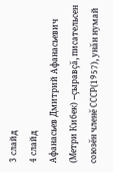3 слайд
4 слайд
Афанасьев Дмитрий Афанасьевич (Метри Кибек) –çыравçă, писательсен союзĕн членĕ СССР(1957), унăн нумай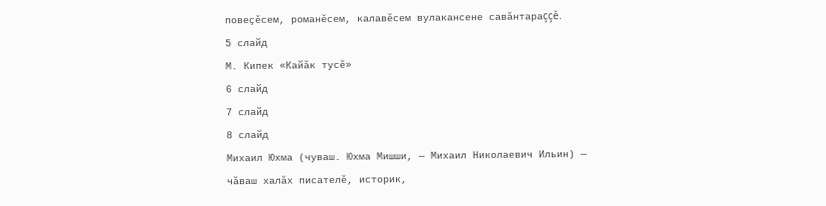повеçĕсем, романĕсем, калавĕсем вулакансене савăнтараççĕ.
5 слайд
М. Кипек «Кайăк тусĕ»
6 слайд
7 слайд
8 слайд
Михаил Юхма (чуваш. Юхма Мишши, — Михаил Николаевич Ильин) —
чăваш халăх писателĕ, историк,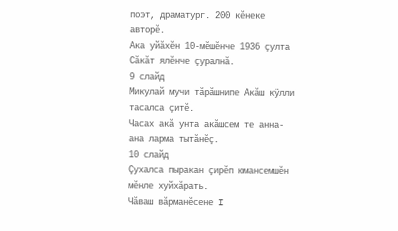поэт, драматург. 200 кĕнеке авторĕ.
Ака уйăхĕн 10-мĕшĕнче 1936 çулта Сăкăт ялĕнче çуралнă.
9 слайд
Микулай мучи тăрăшнипе Акăш кÿлли тасалса çитĕ.
Часах акă унта акăшсем те анна-ана ларма тытăнĕç.
10 слайд
Çухалса пыракан çирĕп юмансемшĕн мĕнле хуйхăрать.
Чăваш вăрманĕсене I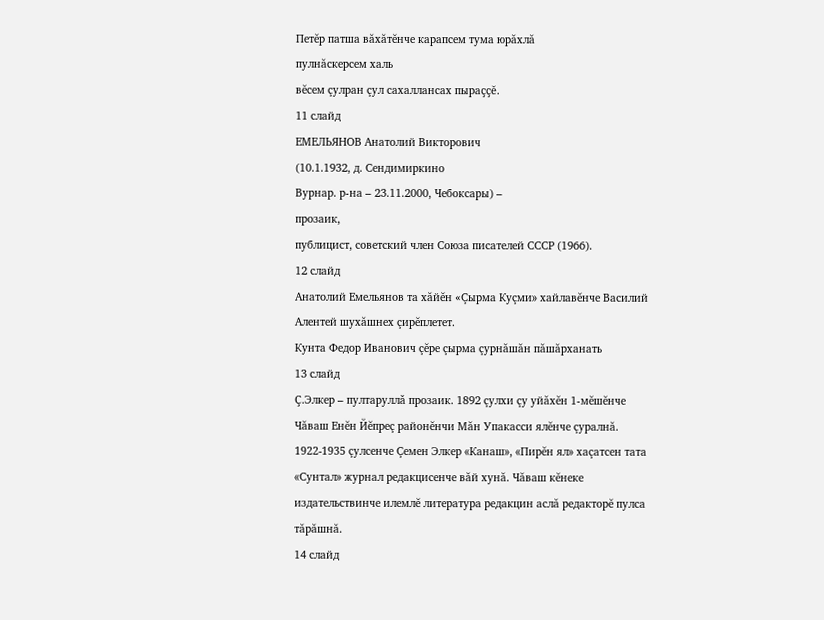Петĕр патша вăхăтĕнче карапсем тума юрăхлă
пулнăскерсем халь
вĕсем çулран çул сахаллансах пыраççĕ.
11 слайд
ЕМЕЛЬЯНОВ Анатолий Викторович
(10.1.1932, д. Сендимиркино
Вурнар. р-на – 23.11.2000, Чебоксары) –
прозаик,
публицист, советский член Союза писателей СССР (1966).
12 слайд
Анатолий Емельянов та хăйĕн «Çырма Куçми» хайлавĕнче Василий Алентей шухăшнех çирĕплетет.
Кунта Федор Иванович çĕре çырма çурнăшăн пăшăрханать
13 слайд
Ç.Элкер – пултаруллǎ прозаик. 1892 çулхи çу уйăхĕн 1-мĕшĕнче Чăваш Енĕн Йĕпреç районĕнчи Мăн Упакасси ялĕнче çуралнă. 1922-1935 çулсенче Çемен Элкер «Канаш», «Пирĕн ял» хаçатсен тата «Сунтал» журнал редакцисенче вăй хунă. Чăваш кĕнеке издательствинче илемлĕ литература редакцин аслă редакторĕ пулса тăрăшнă.
14 слайд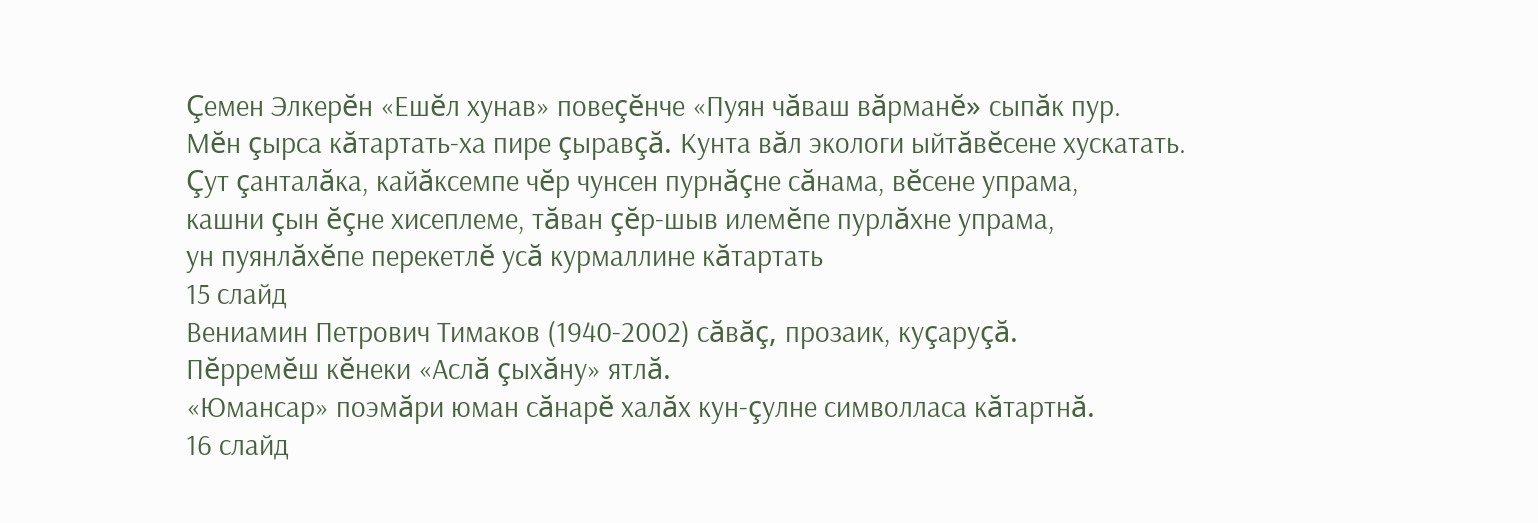Çемен Элкерĕн «Ешĕл хунав» повеçĕнче «Пуян чăваш вăрманĕ» сыпăк пур.
Мĕн çырса кăтартать-ха пире çыравçă. Кунта вăл экологи ыйтăвĕсене хускатать.
Çут çанталăка, кайăксемпе чĕр чунсен пурнăçне сăнама, вĕсене упрама,
кашни çын ĕçне хисеплеме, тăван çĕр-шыв илемĕпе пурлăхне упрама,
ун пуянлăхĕпе перекетлĕ усă курмаллине кăтартать
15 слайд
Вениамин Петрович Тимаков (1940-2002) сăвăç, прозаик, куçаруçă.
Пĕрремĕш кĕнеки «Аслă çыхăну» ятлă.
«Юмансар» поэмăри юман сăнарĕ халăх кун-çулне символласа кăтартнă.
16 слайд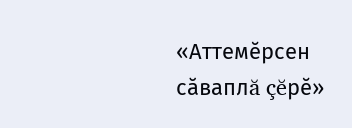«Аттемĕрсен сăваплă çĕрĕ»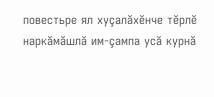повестьре ял хуçалăхĕнче тĕрлĕ наркăмăшлă им-çампа усă курнă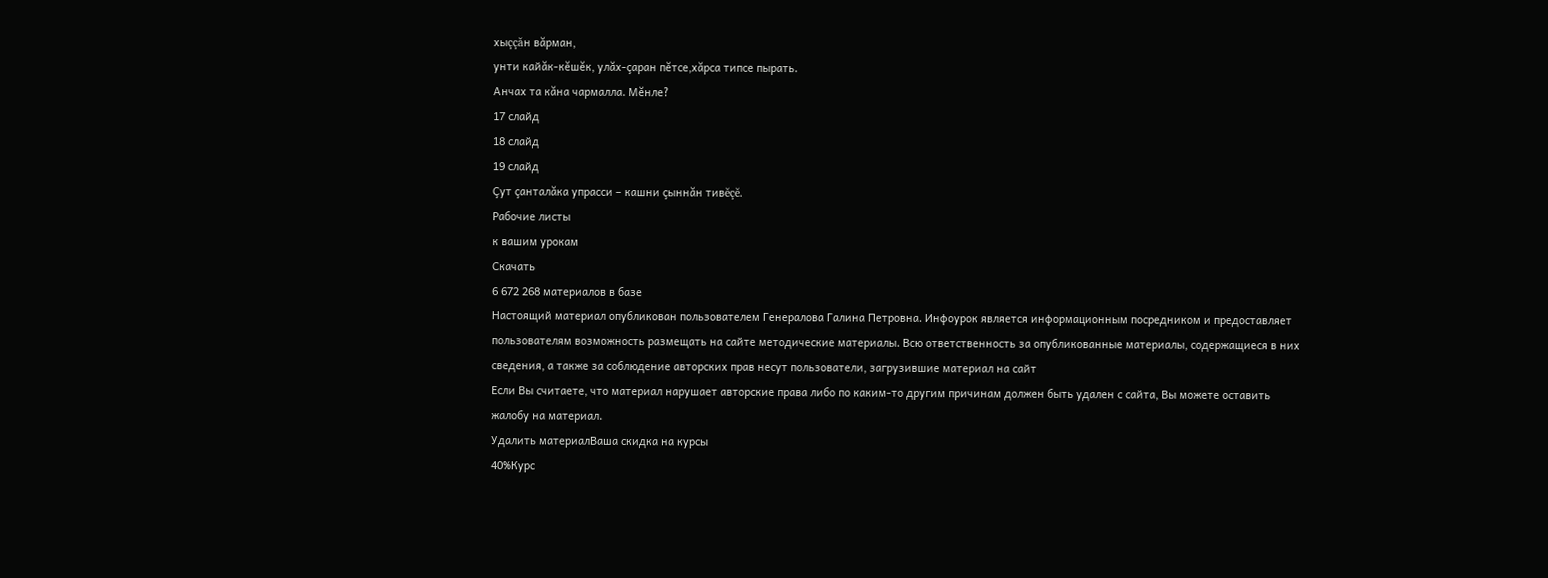хыççăн вăрман,
унти кайăк-кĕшĕк, улăх-çаран пĕтсе,хăрса типсе пырать.
Анчах та кăна чармалла. Мĕнле?
17 слайд
18 слайд
19 слайд
Çут çанталăка упрасси – кашни çыннăн тивĕçĕ.
Рабочие листы
к вашим урокам
Скачать
6 672 268 материалов в базе
Настоящий материал опубликован пользователем Генералова Галина Петровна. Инфоурок является информационным посредником и предоставляет пользователям возможность размещать на сайте методические материалы. Всю ответственность за опубликованные материалы, содержащиеся в них сведения, а также за соблюдение авторских прав несут пользователи, загрузившие материал на сайт
Если Вы считаете, что материал нарушает авторские права либо по каким-то другим причинам должен быть удален с сайта, Вы можете оставить жалобу на материал.
Удалить материалВаша скидка на курсы
40%Курс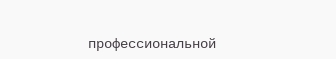профессиональной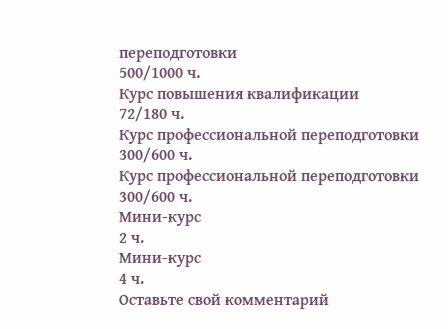переподготовки
500/1000 ч.
Курс повышения квалификации
72/180 ч.
Курс профессиональной переподготовки
300/600 ч.
Курс профессиональной переподготовки
300/600 ч.
Мини-курс
2 ч.
Мини-курс
4 ч.
Оставьте свой комментарий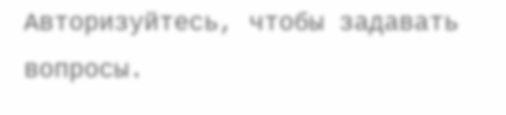Авторизуйтесь, чтобы задавать вопросы.